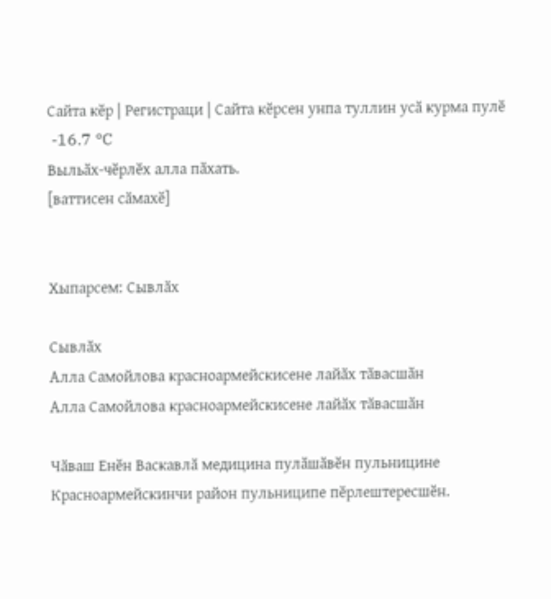Сайта кӗр | Регистраци | Сайта кӗрсен унпа туллин усӑ курма пулӗ
 -16.7 °C
Выльӑх-чӗрлӗх алла пӑхать.
[ваттисен сӑмахӗ]


Хыпарсем: Сывлӑх

Сывлӑх
Алла Самойлова красноармейскисене лайӑх тӑвасшӑн
Алла Самойлова красноармейскисене лайӑх тӑвасшӑн

Чӑваш Енӗн Васкавлӑ медицина пулӑшӑвӗн пульницине Красноармейскинчи район пульниципе пӗрлештересшӗн.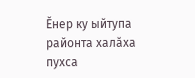Ӗнер ку ыйтупа районта халӑха пухса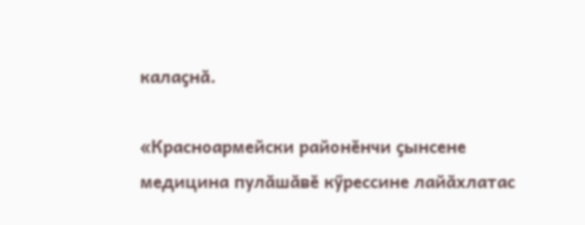калаҫнӑ.

«Красноармейски районӗнчи ҫынсене медицина пулӑшӑвӗ кӳрессине лайӑхлатас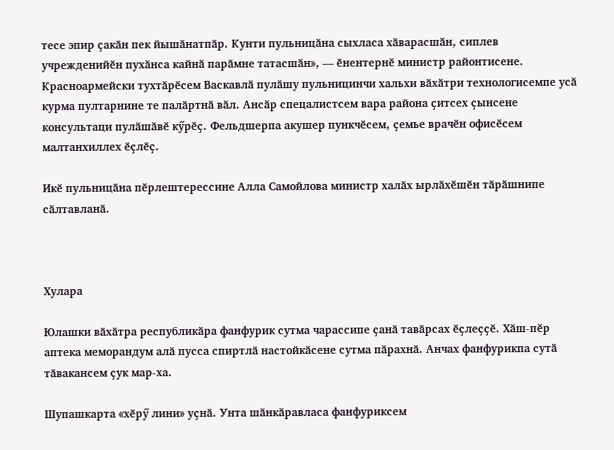тесе эпир ҫакӑн пек йышӑнатпӑр. Кунти пульницӑна сыхласа хӑварасшӑн, сиплев учрежденийӗн пухӑнса кайнӑ парӑмне татасшӑн», — ӗнентернӗ министр районтисене. Красноармейски тухтӑрӗсем Васкавлӑ пулӑшу пульницинчи хальхи вӑхӑтри технологисемпе усӑ курма пултарнине те палӑртнӑ вӑл. Ансӑр спецалистсем вара района ҫитсех ҫынсене консультаци пулӑшӑвӗ кӳрӗҫ. Фельдшерпа акушер пункчӗсем, ҫемье врачӗн офисӗсем малтанхиллех ӗҫлӗҫ.

Икӗ пульницӑна пӗрлештерессине Алла Самойлова министр халӑх ырлӑхӗшӗн тӑрӑшнипе сӑлтавланӑ.



Хулара

Юлашки вӑхӑтра республикӑра фанфурик сутма чарассипе ҫанӑ тавӑрсах ӗҫлеҫҫӗ. Хӑш-пӗр аптека меморандум алӑ пусса спиртлӑ настойкӑсене сутма пӑрахнӑ. Анчах фанфурикпа сутӑ тӑвакансем ҫук мар-ха.

Шупашкарта «хӗрӳ лини» уҫнӑ. Унта шӑнкӑравласа фанфуриксем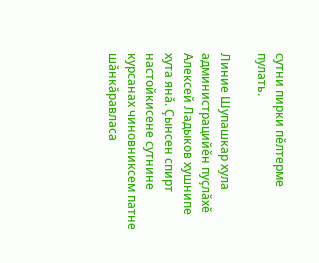сутни пирки пӗлтерме пулать.

Линие Шупашкар хула администрацийӗн пуҫлӑхӗ Алексей Ладыков хушнипе хута янӑ. Ҫынсен спирт настойкисене сутнине курсанах чиновниксем патне шӑнкӑравласа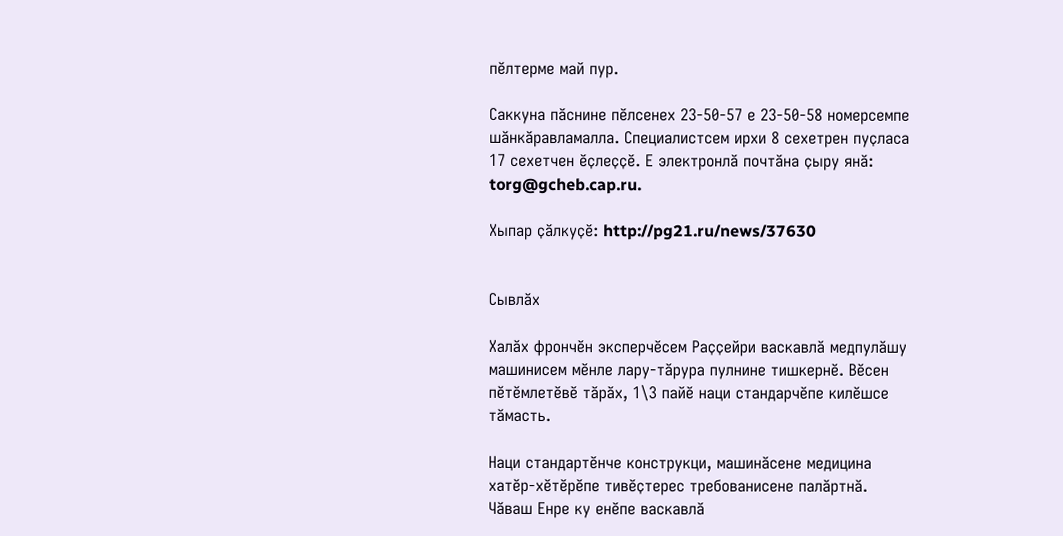пӗлтерме май пур.

Саккуна пӑснине пӗлсенех 23-50-57 е 23-50-58 номерсемпе шӑнкӑравламалла. Специалистсем ирхи 8 сехетрен пуҫласа 17 сехетчен ӗҫлеҫҫӗ. Е электронлӑ почтӑна ҫыру янӑ: torg@gcheb.cap.ru.

Хыпар ҫӑлкуҫӗ: http://pg21.ru/news/37630


Сывлӑх

Халӑх фрончӗн эксперчӗсем Раҫҫейри васкавлӑ медпулӑшу машинисем мӗнле лару-тӑрура пулнине тишкернӗ. Вӗсен пӗтӗмлетӗвӗ тӑрӑх, 1\3 пайӗ наци стандарчӗпе килӗшсе тӑмасть.

Наци стандартӗнче конструкци, машинӑсене медицина хатӗр-хӗтӗрӗпе тивӗҫтерес требованисене палӑртнӑ. Чӑваш Енре ку енӗпе васкавлӑ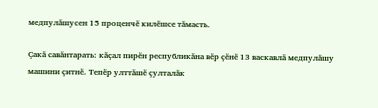медпулӑшусен 15 проценчӗ килӗшсе тӑмасть.

Ҫакӑ савӑнтарать: кӑҫал пирӗн республикӑна вӗр ҫӗнӗ 13 васкавлӑ медпулӑшу машини ҫитнӗ. Тепӗр улттӑшӗ ҫулталӑк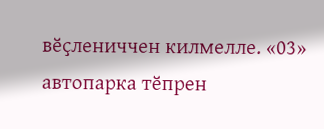вӗҫлениччен килмелле. «03» автопарка тӗпрен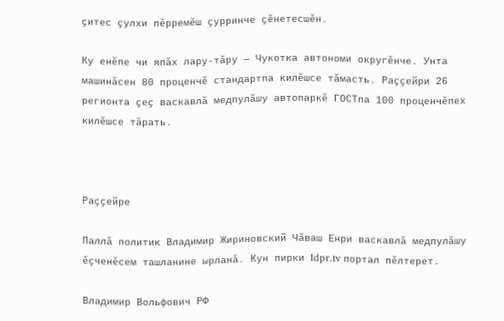ҫитес ҫулхи пӗрремӗш ҫурринче ҫӗнетесшӗн.

Ку енӗпе чи япӑх лару-тӑру — Чукотка автономи округӗнче. Унта машинӑсен 80 проценчӗ стандартпа килӗшсе тӑмасть. Раҫҫейри 26 регионта ҫеҫ васкавлӑ медпулӑшу автопаркӗ ГОСТпа 100 проценчӗпех килӗшсе тӑрать.



Раҫҫейре

Паллӑ политик Владимир Жириновский Чӑваш Енри васкавлӑ медпулӑшу ӗҫченӗсем ташланине ырланӑ. Кун пирки ldpr.tv портал пӗлтерет.

Владимир Вольфович РФ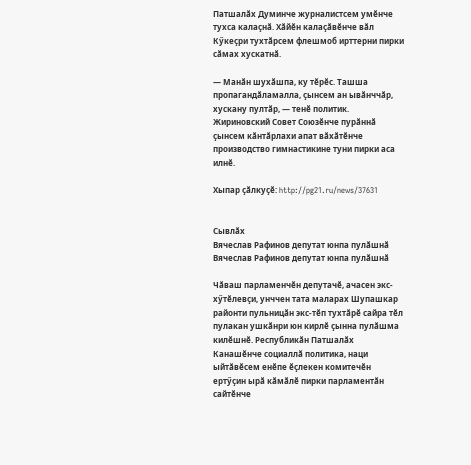Патшалӑх Думинче журналистсем умӗнче тухса калаҫнӑ. Хӑйӗн калаҫӑвӗнче вӑл Кӳкеҫри тухтӑрсем флешмоб ирттерни пирки сӑмах хускатнӑ.

— Манӑн шухӑшпа, ку тӗрӗс. Ташша пропагандӑламалла, ҫынсем ан ывӑнччӑр, хускану пултӑр, — тенӗ политик. Жириновский Совет Союзӗнче пурӑннӑ ҫынсем кӑнтӑрлахи апат вӑхӑтӗнче производство гимнастикине туни пирки аса илнӗ.

Хыпар ҫӑлкуҫӗ: http://pg21.ru/news/37631


Сывлӑх
Вячеслав Рафинов депутат юнпа пулӑшнӑ
Вячеслав Рафинов депутат юнпа пулӑшнӑ

Чӑваш парламенчӗн депутачӗ, ачасен экс-хӳтӗлевҫи, унччен тата маларах Шупашкар районти пульницӑн экс-тӗп тухтӑрӗ сайра тӗл пулакан ушкӑнри юн кирлӗ ҫынна пулӑшма килӗшнӗ. Республикӑн Патшалӑх Канашӗнче социаллӑ политика, наци ыйтӑвӗсем енӗпе ӗҫлекен комитечӗн ертӳҫин ырӑ кӑмӑлӗ пирки парламентӑн сайтӗнче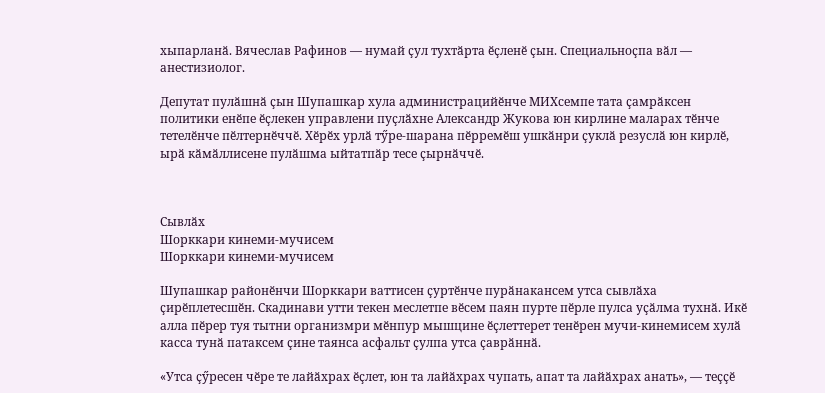хыпарланӑ. Вячеслав Рафинов — нумай ҫул тухтӑрта ӗҫленӗ ҫын. Специальноҫпа вӑл — анестизиолог.

Депутат пулӑшнӑ ҫын Шупашкар хула администрацийӗнче МИХсемпе тата ҫамрӑксен политики енӗпе ӗҫлекен управлени пуҫлӑхне Александр Жукова юн кирлине маларах тӗнче тетелӗнче пӗлтернӗччӗ. Хӗрӗх урлӑ тӳре-шарана пӗрремӗш ушкӑнри ҫуклӑ резуслӑ юн кирлӗ, ырӑ кӑмӑллисене пулӑшма ыйтатпӑр тесе ҫырнӑччӗ.



Сывлӑх
Шорккари кинеми-мучисем
Шорккари кинеми-мучисем

Шупашкар районӗнчи Шорккари ваттисен ҫуртӗнче пурӑнакансем утса сывлӑха ҫирӗплетесшӗн. Скадинави утти текен меслетпе вӗсем паян пурте пӗрле пулса уҫӑлма тухнӑ. Икӗ алла пӗрер туя тытни организмри мӗнпур мышцине ӗҫлеттерет тенӗрен мучи-кинемисем хулӑ касса тунӑ патаксем ҫине таянса асфальт ҫулпа утса ҫаврӑннӑ.

«Утса ҫӳресен чӗре те лайӑхрах ӗҫлет, юн та лайӑхрах чупать, апат та лайӑхрах анать», — теҫҫӗ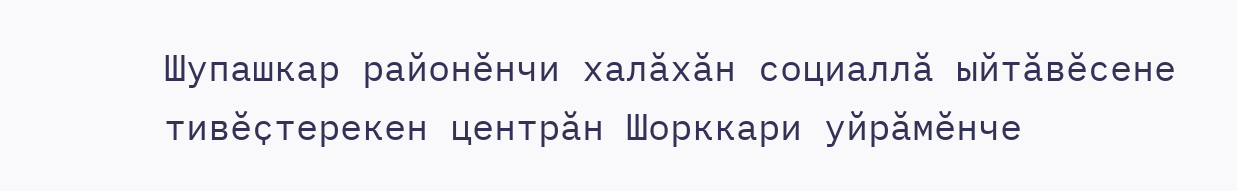Шупашкар районӗнчи халӑхӑн социаллӑ ыйтӑвӗсене тивӗҫтерекен центрӑн Шорккари уйрӑмӗнче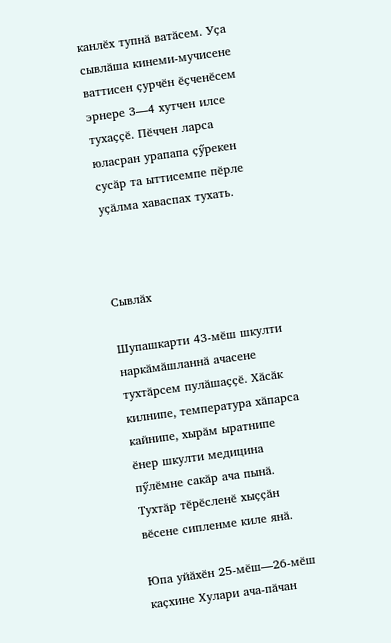канлӗх тупнӑ ватӑсем. Уҫа сывлӑша кинеми-мучисене ваттисен ҫурчӗн ӗҫченӗсем эрнере 3—4 хутчен илсе тухаҫҫӗ. Пӗччен ларса юласран урапапа ҫӳрекен сусӑр та ыттисемпе пӗрле уҫӑлма хаваспах тухать.



Сывлӑх

Шупашкарти 43-мӗш шкулти наркӑмӑшланнӑ ачасене тухтӑрсем пулӑшаҫҫӗ. Хӑсӑк килнипе, температура хӑпарса кайнипе, хырӑм ыратнипе ӗнер шкулти медицина пӳлӗмне сакӑр ача пынӑ. Тухтӑр тӗрӗсленӗ хыҫҫӑн вӗсене сипленме киле янӑ.

Юпа уйӑхӗн 25-мӗш—26-мӗш каҫхине Хулари ача-пӑчан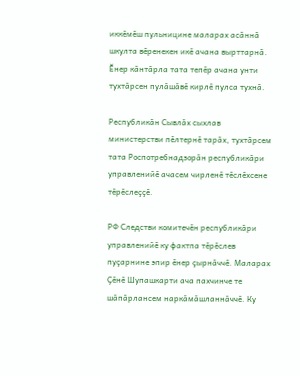иккӗмӗш пульницине маларах асӑннӑ шкулта вӗренекен икӗ ачана вырттарнӑ. Ӗнер кӑнтӑрла тата тепӗр ачана унти тухтӑрсен пулӑшӑвӗ кирлӗ пулса тухнӑ.

Республикӑн Сывлӑх сыхлав министерстви пӗлтернӗ тарӑх, тухтӑрсем тата Роспотребнадзорӑн республикӑри управленийӗ ачасем чирленӗ тӗслӗхсене тӗрӗслеҫҫӗ.

РФ Следстви комитечӗн республикӑри управленийӗ ку фактпа тӗрӗслев пуҫарнине эпир ӗнер ҫырнӑччӗ. Маларах Ҫӗнӗ Шупашкарти ача пахчинче те шӑпӑрлансем наркӑмӑшланнӑччӗ. Ку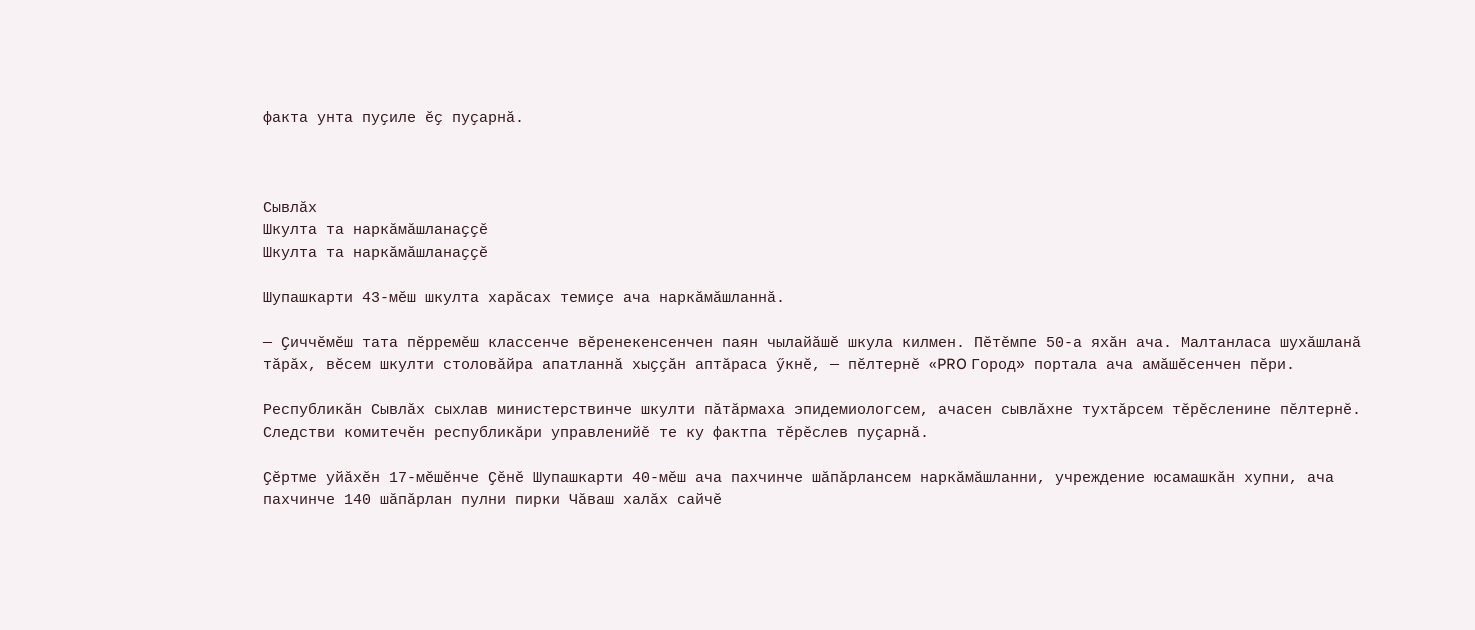факта унта пуҫиле ӗҫ пуҫарнӑ.



Сывлӑх
Шкулта та наркӑмӑшланаҫҫӗ
Шкулта та наркӑмӑшланаҫҫӗ

Шупашкарти 43-мӗш шкулта харӑсах темиҫе ача наркӑмӑшланнӑ.

— Ҫиччӗмӗш тата пӗрремӗш классенче вӗренекенсенчен паян чылайӑшӗ шкула килмен. Пӗтӗмпе 50-а яхӑн ача. Малтанласа шухӑшланӑ тӑрӑх, вӗсем шкулти столовӑйра апатланнӑ хыҫҫӑн аптӑраса ӳкнӗ, — пӗлтернӗ «PRO Город» портала ача амӑшӗсенчен пӗри.

Республикӑн Сывлӑх сыхлав министерствинче шкулти пӑтӑрмаха эпидемиологсем, ачасен сывлӑхне тухтӑрсем тӗрӗсленине пӗлтернӗ. Следстви комитечӗн республикӑри управленийӗ те ку фактпа тӗрӗслев пуҫарнӑ.

Ҫӗртме уйӑхӗн 17-мӗшӗнче Ҫӗнӗ Шупашкарти 40-мӗш ача пахчинче шӑпӑрлансем наркӑмӑшланни, учреждение юсамашкӑн хупни, ача пахчинче 140 шӑпӑрлан пулни пирки Чӑваш халӑх сайчӗ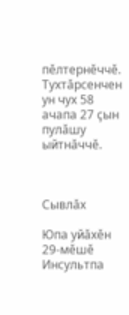пӗлтернӗччӗ. Тухтӑрсенчен ун чух 58 ачапа 27 ҫын пулӑшу ыйтнӑччӗ.



Сывлӑх

Юпа уйӑхӗн 29-мӗшӗ Инсультпа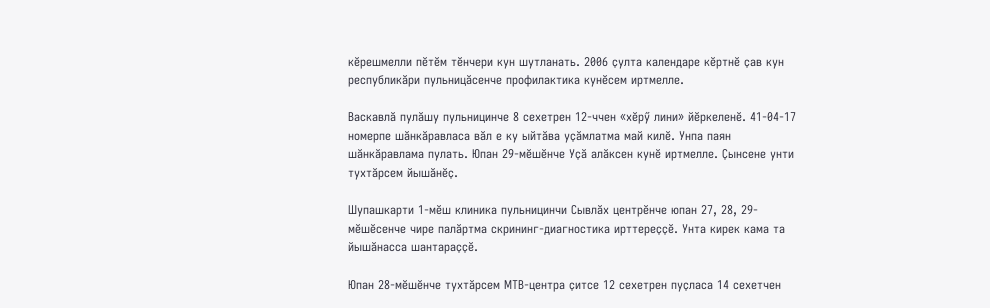кӗрешмелли пӗтӗм тӗнчери кун шутланать. 2006 ҫулта календаре кӗртнӗ ҫав кун республикӑри пульницӑсенче профилактика кунӗсем иртмелле.

Васкавлӑ пулӑшу пульницинче 8 сехетрен 12-ччен «хӗрӳ лини» йӗркеленӗ. 41-04-17 номерпе шӑнкӑравласа вӑл е ку ыйтӑва уҫӑмлатма май килӗ. Унпа паян шӑнкӑравлама пулать. Юпан 29-мӗшӗнче Уҫӑ алӑксен кунӗ иртмелле. Ҫынсене унти тухтӑрсем йышӑнӗҫ.

Шупашкарти 1-мӗш клиника пульницинчи Сывлӑх центрӗнче юпан 27, 28, 29-мӗшӗсенче чире палӑртма скрининг-диагностика ирттереҫҫӗ. Унта кирек кама та йышӑнасса шантараҫҫӗ.

Юпан 28-мӗшӗнче тухтӑрсем МТВ-центра ҫитсе 12 сехетрен пуҫласа 14 сехетчен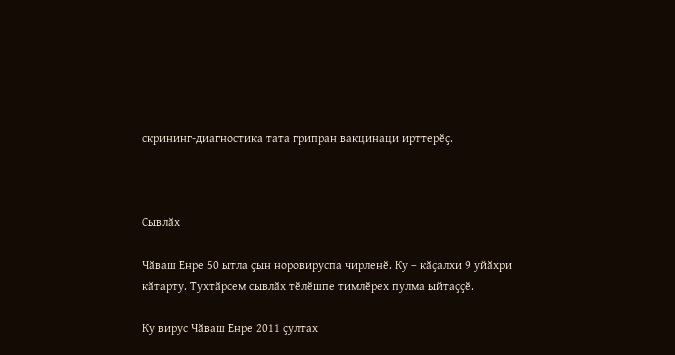скрининг-диагностика тата грипран вакцинаци ирттерӗҫ.



Сывлӑх

Чӑваш Енре 50 ытла ҫын норовируспа чирленӗ. Ку – кӑҫалхи 9 уйӑхри кӑтарту. Тухтӑрсем сывлӑх тӗлӗшпе тимлӗрех пулма ыйтаҫҫӗ.

Ку вирус Чӑваш Енре 2011 ҫултах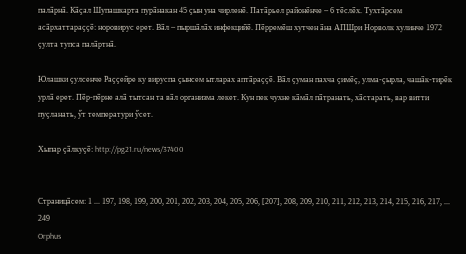палӑрнӑ. Кӑҫал Шупашкарта пурӑнакан 45 ҫын уна чирленӗ. Патӑрьел районӗнче – 6 тӗслӗх. Тухтӑрсем асӑрхаттараҫҫӗ: норовирус ерет. Вӑл – пыршӑлӑх инфекцийӗ. Пӗрремӗш хутчен ӑна АПШри Норволк хулинче 1972 ҫулта тупса палӑртнӑ.

Юлашки ҫулсенче Раҫҫейре ку вируспа ҫынсем ытларах аптӑраҫҫӗ. Вӑл ҫуман пахча ҫимӗҫ, улма-ҫырла, чашӑк-тирӗк урлӑ ерет. Пӗр-пӗрне алӑ тытсан та вӑл организма лекет. Кун пек чухне кӑмӑл пӑтранать, хӑстарать, вар витти пуҫланать, ӳт температури ӳсет.

Хыпар ҫӑлкуҫӗ: http://pg21.ru/news/37400


Страницӑсем: 1 ... 197, 198, 199, 200, 201, 202, 203, 204, 205, 206, [207], 208, 209, 210, 211, 212, 213, 214, 215, 216, 217, ... 249
Orphus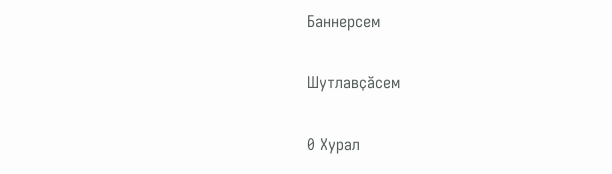Баннерсем

Шутлавҫӑсем

0 Хурал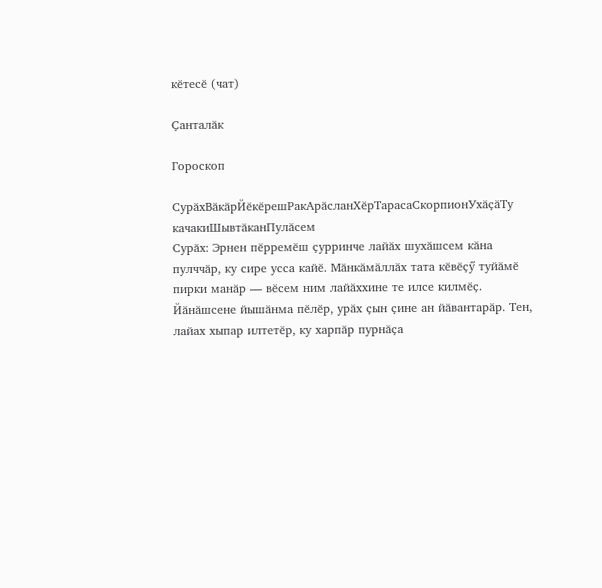кӗтесӗ (чат)

Ҫанталӑк

Гороскоп

СурӑхВӑкӑрЙӗкӗрешРакАрӑсланХӗрТарасаСкорпионУхӑҫӑТу качакиШывтӑканПулӑсем
Сурӑх: Эрнен пӗрремӗш ҫурринче лайӑх шухӑшсем кӑна пулччӑр, ку сире усса кайӗ. Мӑнкӑмӑллӑх тата кӗвӗҫӳ туйӑмӗ пирки манӑр — вӗсем ним лайӑххине те илсе килмӗҫ. Йӑнӑшсене йышӑнма пӗлӗр, урӑх ҫын ҫине ан йӑвантарӑр. Тен, лайах хыпар илтетӗр, ку харпӑр пурнӑҫа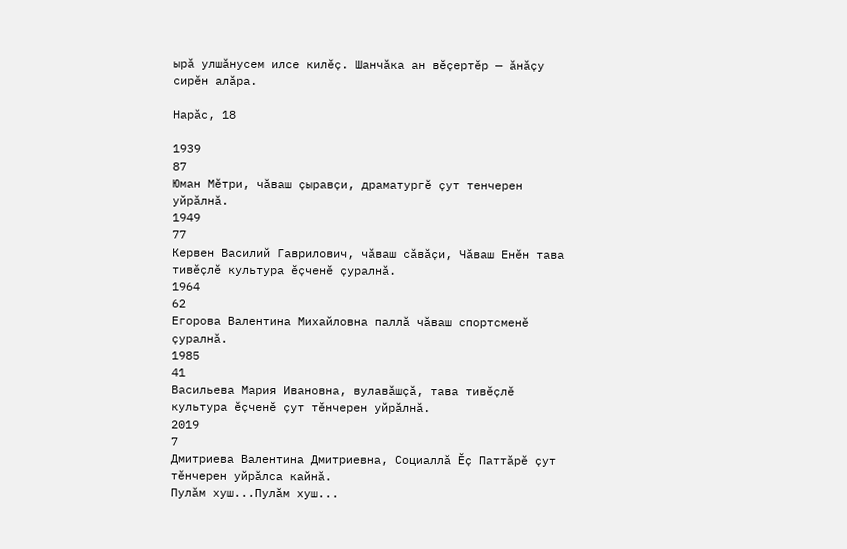ырӑ улшӑнусем илсе килӗҫ. Шанчӑка ан вӗҫертӗр — ӑнӑҫу сирӗн алӑра.

Нарӑс, 18

1939
87
Юман Мӗтри, чӑваш ҫыравҫи, драматургӗ ҫут тенчерен уйрӑлнӑ.
1949
77
Кервен Василий Гаврилович, чӑваш сӑвӑҫи, Чӑваш Енӗн тава тивӗҫлӗ культура ӗҫченӗ ҫуралнӑ.
1964
62
Егорова Валентина Михайловна паллӑ чӑваш спортсменӗ ҫуралнӑ.
1985
41
Васильева Мария Ивановна, вулавӑшҫӑ, тава тивӗҫлӗ культура ӗҫченӗ ҫут тӗнчерен уйрӑлнӑ.
2019
7
Дмитриева Валентина Дмитриевна, Социаллӑ Ӗҫ Паттӑрӗ ҫут тӗнчерен уйрӑлса кайнӑ.
Пулӑм хуш...Пулӑм хуш...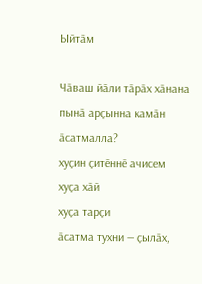Ыйтӑм

Чӑваш йӑли тӑрӑх хӑнана пынӑ арҫынна камӑн ӑсатмалла?
хуҫин ҫитӗннӗ ачисем
хуҫа хӑй
хуҫа тарҫи
ӑсатма тухни — ҫылӑх,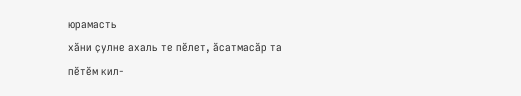юрамасть
хӑни ҫулне ахаль те пӗлет, ӑсатмасӑр та
пӗтӗм кил-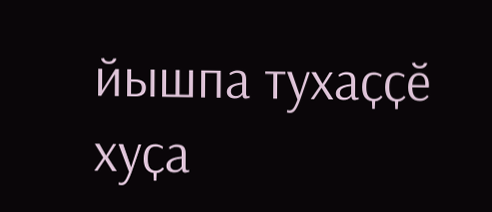йышпа тухаҫҫӗ
хуҫа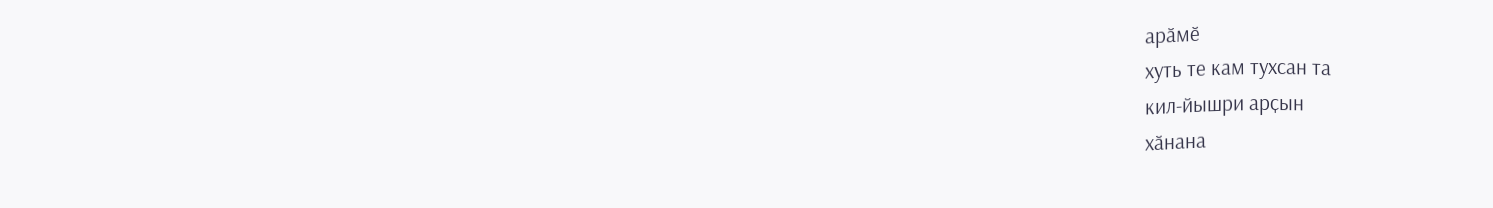арӑмӗ
хуть те кам тухсан та
кил-йышри арҫын
хӑнана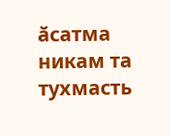ӑсатма никам та тухмасть